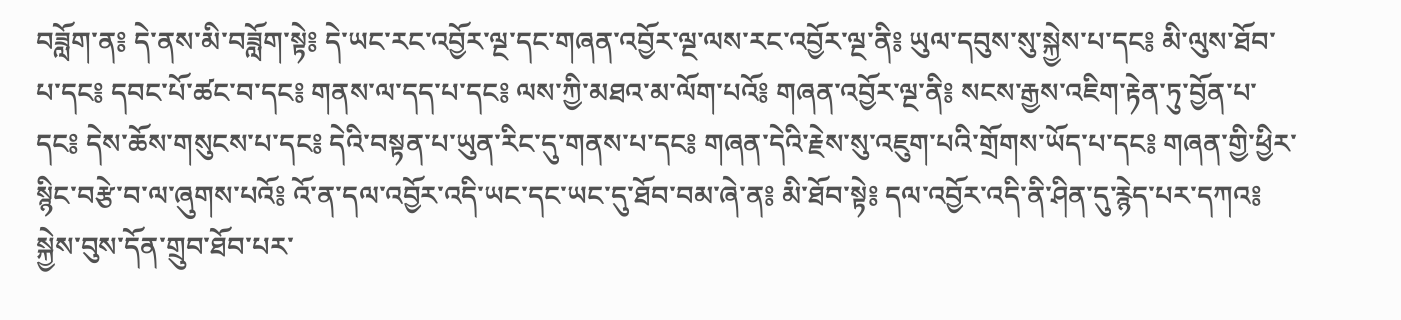བཟློག་ན༔ དེ་ནས་མི་བཟློག་སྟེ༔ དེ་ཡང་རང་འབྱོར་ལྔ་དང་གཞན་འབྱོར་ལྔ་ལས་རང་འབྱོར་ལྔ་ནི༔ ཡུལ་དབུས་སུ་སྐྱེས་པ་དང༔ མི་ལུས་ཐོབ་པ་དང༔ དབང་པོ་ཚང་བ་དང༔ གནས་ལ་དད་པ་དང༔ ལས་ཀྱི་མཐའ་མ་ལོག་པའོ༔ གཞན་འབྱོར་ལྔ་ནི༔ སངས་རྒྱས་འཇིག་རྟེན་ཏུ་བྱོན་པ་དང༔ དེས་ཆོས་གསུངས་པ་དང༔ དེའི་བསྟན་པ་ཡུན་རིང་དུ་གནས་པ་དང༔ གཞན་དེའི་རྗེས་སུ་འཇུག་པའི་གྲོགས་ཡོད་པ་དང༔ གཞན་གྱི་ཕྱིར་སྙིང་བརྩེ་བ་ལ་ཞུགས་པའོ༔ འོ་ན་དལ་འབྱོར་འདི་ཡང་དང་ཡང་དུ་ཐོབ་བམ་ཞེ་ན༔ མི་ཐོབ་སྟེ༔ དལ་འབྱོར་འདི་ནི་ཤིན་དུ་རྙེད་པར་དཀའ༔ སྐྱེས་བུས་དོན་གྲུབ་ཐོབ་པར་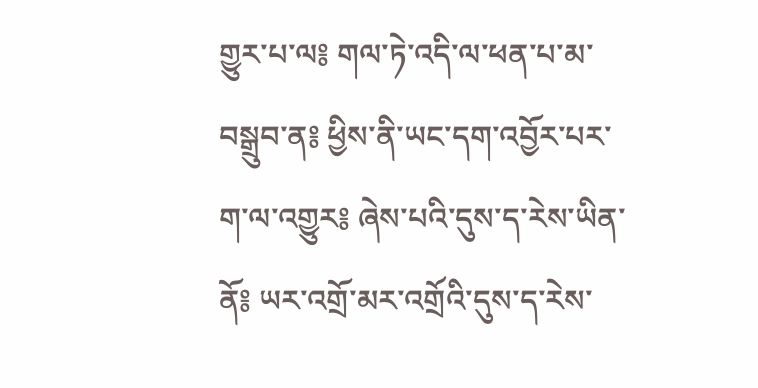གྱུར་པ་ལ༔ གལ་ཏེ་འདི་ལ་ཕན་པ་མ་བསྒྲུབ་ན༔ ཕྱིས་ནི་ཡང་དག་འབྱོར་པར་ག་ལ་འགྱུར༔ ཞེས་པའི་དུས་ད་རེས་ཡིན་ནོ༔ ཡར་འགྲོ་མར་འགྲོའི་དུས་ད་རེས་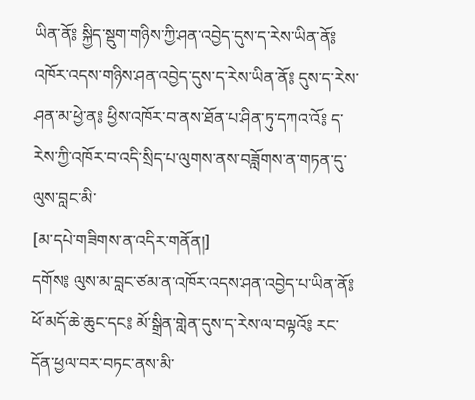ཡིན་ནོ༔ སྐྱིད་སྡུག་གཉིས་ཀྱི་ཤན་འབྱེད་དུས་ད་རེས་ཡིན་ནོ༔ འཁོར་འདས་གཉིས་ཤན་འབྱེད་དུས་ད་རེས་ཡིན་ནོ༔ དུས་ད་རེས་ཤན་མ་ཕྱེ་ན༔ ཕྱིས་འཁོར་བ་ནས་ཐོན་པ་ཤིན་ཏུ་དཀའ་འོ༔ ད་རེས་ཀྱི་འཁོར་བ་འདི་སྲིད་པ་ལུགས་ནས་བཟློགས་ན་གཏན་དུ་ལུས་བླང་མི་
[མ་དཔེ་གཟིགས་ན་འདིར་གནོན།]
དགོས༔ ལུས་མ་བླང་ཙམ་ན་འཁོར་འདས་ཤན་འབྱེད་པ་ཡིན་ནོ༔ ཕོ་མདོ་ཆེ་ཆུང་དང༔ མོ་སྒྲིན་གླེན་དུས་ད་རེས་ལ་བལྟའོ༔ རང་དོན་ཕྱལ་བར་བཏང་ནས་མི་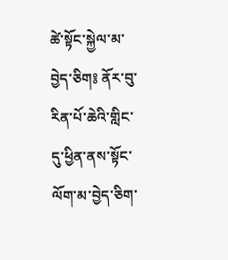ཚེ་སྟོང་སྐྱེལ་མ་བྱེད་ཅིག༔ ནོར་བུ་རིན་པོ་ཆེའི་གླིང་དུ་ཕྱིན་ནས་སྟོང་ལོག་མ་བྱེད་ཅིག་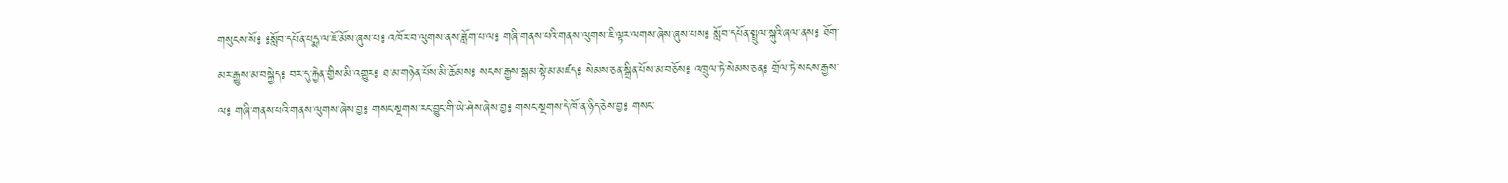གསུངས་སོ༔ ༔སློབ་དཔོན་པདྨ་ལ་ཇོ་མོས་ཞུས་པ༔ འཁོར་བ་ལུགས་ནས་ཟློག་པ་ལ༔ གཞི་གནས་པའི་གནས་ལུགས་ཇི་ལྟར་ལགས་ཞེས་ཞུས་པས༔ སློབ་དཔོན་སྤྲུལ་སྐུའི་ཞལ་ནས༔ ཐོག་མར་རྒྱུས་མ་བསྐྱེད༔ བར་དུ་རྐྱེན་གྱིས་མི་འགྱུར༔ ཐ་མ་གཉེན་པོས་མི་ཆོམས༔ སངས་རྒྱས་སྒམ་སྟེ་མ་མཛད༔ སེམས་ཅན་སྒྲིན་པོས་མ་བཅོས༔ འཁྲུལ་ཏེ་སེམས་ཅན༔ གྲོལ་ཏེ་སངས་རྒྱས་ལ༔ གཞི་གནས་པའི་གནས་ལུགས་ཞེས་བྱ༔ གསང་སྔགས་རང་བྱུང་གི་ཡེ་ཤེས་ཞེས་བྱ༔ གསང་སྔགས་དེ་ཁོ་ན་ཉིད་ཅེས་བྱ༔ གསང་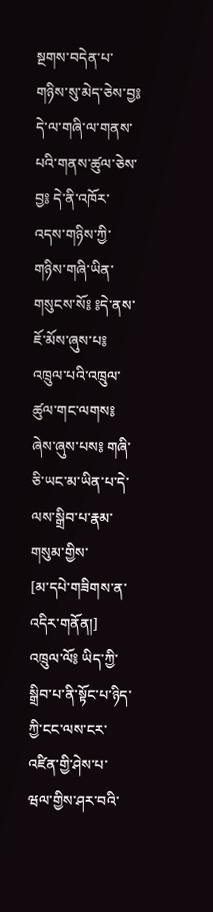སྔགས་བདེན་པ་གཉིས་སུ་མེད་ཅེས་བྱ༔ དེ་ལ་གཞི་ལ་གནས་པའི་གནས་ཚུལ་ཅེས་བྱ༔ དེ་ནི་འཁོར་འདས་གཉིས་ཀྱི་གཉིས་གཞི་ཡིན་གསུངས་སོ༔ ༔དེ་ནས་ཇོ་མོས་ཞུས་པ༔ འཁྲུལ་པའི་འཁྲུལ་ཚུལ་གང་ལགས༔ ཞེས་ཞུས་པས༔ གཞི་ཅི་ཡང་མ་ཡིན་པ་དེ་ལས་སྒྲིབ་པ་རྣམ་གསུམ་གྱིས་
[མ་དཔེ་གཟིགས་ན་འདིར་གནོན།]
འཁྲུལ་ལོ༔ ཡིད་ཀྱི་སྒྲིབ་པ་ནི་སྟོང་པ་ཉིད་ཀྱི་ངང་ལས་ངར་འཛིན་གྱི་ཤེས་པ་ཝལ་གྱིས་ཤར་བའི་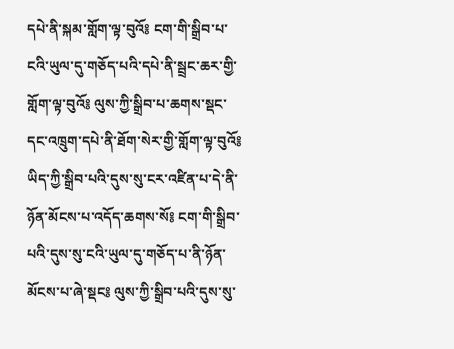དཔེ་ནི་སྐམ་གློག་ལྟ་བུའོ༔ ངག་གི་སྒྲིབ་པ་ངའི་ཡུལ་དུ་གཅོད་པའི་དཔེ་ནི་སྦྲང་ཆར་གྱི་གློག་ལྟ་བུའོ༔ ལུས་ཀྱི་སྒྲིབ་པ་ཆགས་སྡང་དང་འཁྲུག་དཔེ་ནི་ཐོག་སེར་གྱི་གློག་ལྟ་བུའོ༔ ཡིད་ཀྱི་སྒྲིབ་པའི་དུས་སུ་ངར་འཛིན་པ་དེ་ནི་ཉོན་མོངས་པ་འདོད་ཆགས་སོ༔ ངག་གི་སྒྲིབ་པའི་དུས་སུ་ངའི་ཡུལ་དུ་གཅོད་པ་ནི་ཉོན་མོངས་པ་ཞེ་སྡང༔ ལུས་ཀྱི་སྒྲིབ་པའི་དུས་སུ་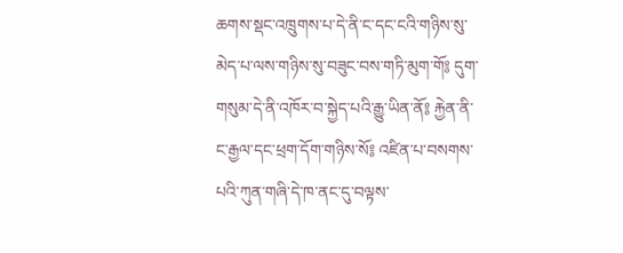ཆགས་སྡང་འཁྲུགས་པ་དེ་ནི་ང་དང་ངའི་གཉིས་སུ་མེད་པ་ལས་གཉིས་སུ་བཟུང་བས་གཏི་མུག་གོ༔ དུག་གསུམ་དེ་ནི་འཁོར་བ་སྐྱེད་པའི་རྒྱུ་ཡིན་ནོ༔ རྐྱེན་ནི་ང་རྒྱལ་དང་ཕྲག་དོག་གཉིས་སོ༔ འཛིན་པ་བསགས་པའི་ཀུན་གཞི་དེ་ཁ་ནང་དུ་བལྟས་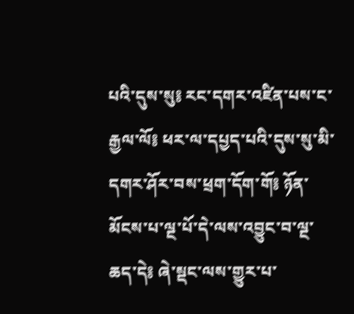པའི་དུས་སུ༔ རང་དགར་འཛིན་པས་ང་རྒྱལ་ལོ༔ ཕར་ལ་དཔྱད་པའི་དུས་སུ་མི་དགར་ཤོར་བས་ཕྲག་དོག་གོ༔ ཉོན་མོངས་པ་ལྔ་པོ་དེ་ལས་འབྱུང་བ་ལྔ་ཆད་དེ༔ ཞེ་སྡང་ལས་གྱུར་པ་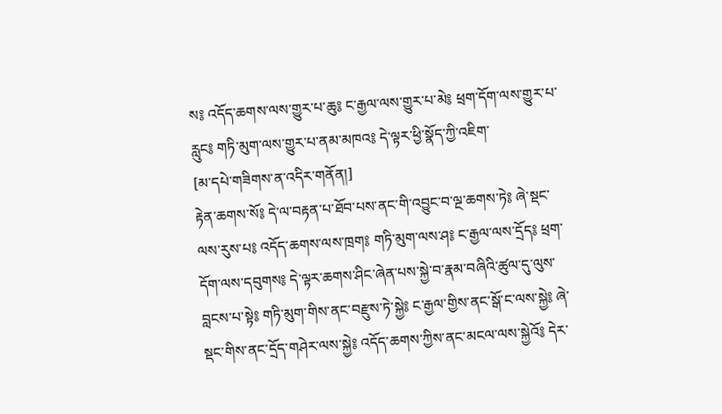ས༔ འདོད་ཆགས་ལས་གྱུར་པ་ཆུ༔ ང་རྒྱལ་ལས་གྱུར་པ་མེ༔ ཕྲག་དོག་ལས་གྱུར་པ་རླུང༔ གཏི་མུག་ལས་གྱུར་པ་ནམ་མཁའ༔ དེ་ལྟར་ཕྱི་སྣོད་ཀྱི་འཇིག་
[མ་དཔེ་གཟིགས་ན་འདིར་གནོན།]
རྟེན་ཆགས་སོ༔ དེ་ལ་བརྟན་པ་ཐོབ་པས་ནང་གི་འབྱུང་བ་ལྔ་ཆགས་ཏེ༔ ཞེ་སྡང་ལས་རུས་པ༔ འདོད་ཆགས་ལས་ཁྲག༔ གཏི་མུག་ལས་ཤ༔ ང་རྒྱལ་ལས་དྲོད༔ ཕྲག་དོག་ལས་དབུགས༔ དེ་ལྟར་ཆགས་ཤིང་ཞེན་པས་སྐྱེ་བ་རྣམ་བཞིའི་ཚུལ་དུ་ལུས་བླངས་པ་སྟེ༔ གཏི་མུག་གིས་ནང་བརྫུས་ཏེ་སྐྱེ༔ ང་རྒྱལ་གྱིས་ནང་སྒོ་ང་ལས་སྐྱེ༔ ཞེ་སྡང་གིས་ནང་དྲོད་གཤེར་ལས་སྐྱེ༔ འདོད་ཆགས་ཀྱིས་ནང་མངལ་ལས་སྐྱེའོ༔ དེར་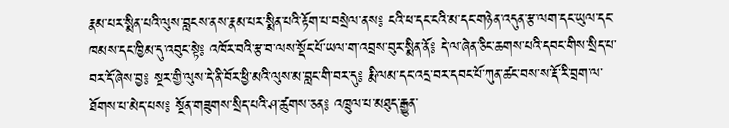རྣམ་པར་སྨིན་པའི་ལུས་བླངས་ནས་རྣམ་པར་སྨིན་པའི་རྟོག་པ་བསྲེལ་ནས༔ ངའི་ཕ་དང་ངའི་མ་དང་གཉེན་འདུན་རྩ་ལག་དང་ཡུལ་དང་ཁམས་དང་ཁྱིམ་དུ་འབུང་སྟེ༔ འཁོར་བའི་རྩ་བ་ལས་སྡོང་པོ་ཡལ་ག་འབྲས་བུར་སྨིན་ནོ༔ དེ་ལ་ཞེན་ཅིང་ཆགས་པའི་དབང་གིས་སྲིད་པ་བར་དོ་ཞེས་བྱ༔ སྔར་གྱི་ལུས་དེ་ནི་བོར་ཕྱི་མའི་ལུས་མ་བླང་གི་བར་དུ༔ རྨི་ལམ་དང་འདྲ་བར་དབང་པོ་ཀུན་ཚང་བས་ས་རྡོ་རི་བྲག་ལ་ཐོགས་པ་མེད་པས༔ སྔོན་གཟུགས་སྲིད་པའི་ཤ་ཚུགས་ཅན༔ འཁྲུལ་པ་མཐུད་རྒྱུན་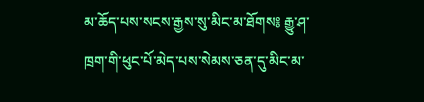མ་ཆོད་པས་སངས་རྒྱས་སུ་མིང་མ་ཐོགས༔ རྒྱུ་ཤ་ཁྲག་གི་ཕུང་པོ་མེད་པས་སེམས་ཅན་དུ་མིང་མ་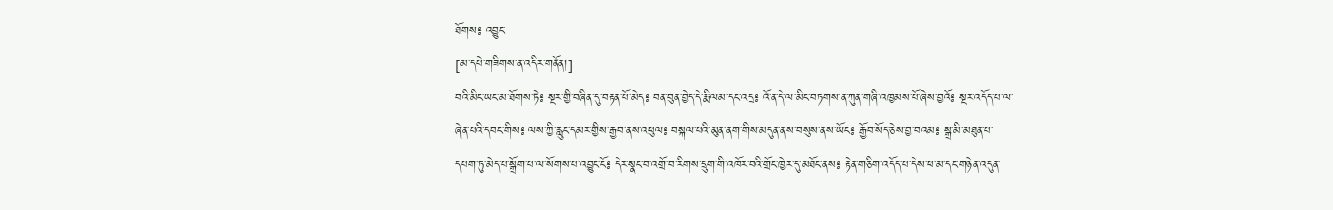ཐོགས༔ འབྱུང་
[མ་དཔེ་གཟིགས་ན་འདིར་གནོན།]
བའི་མིང་ཡང་མ་ཐོགས་ཏེ༔ སྔར་གྱི་བཞིན་དུ་བརྟན་པོ་མེད༔ བན་བུན་བྱེད་དེ་རྨི་ལམ་དང་འདྲ༔ འོ་ན་དེ་ལ་མིང་བཏགས་ན་ཀུན་གཞི་འཁྱམས་པོ་ཞེས་བྱའོ༔ སྔར་འདོད་པ་ལ་ཞེན་པའི་དབང་གིས༔ ལས་ཀྱི་རླུང་དམར་གྱིས་རྒྱབ་ནས་འཕུལ༔ བསྐལ་པའི་མུན་ནག་གིས་མདུན་ནས་བསུས་ནས་ཡོང༔ རྒྱོབ་སོད་ཅེས་བྱ་བའམ༔ སྒྲ་མི་མཐུན་པ་དཔག་ཏུ་མེད་པ་སྒྲོག་པ་ལ་སོགས་པ་འབྱུང་ངོ༔ དེར་སྣང་བ་འགྲོ་བ་རིགས་དྲུག་གི་འཁོར་བའི་གྲོང་ཁྱེར་དུ་མཐོང་ནས༔ རྟེན་གཅིག་འདོད་པ་དེས་ཕ་མ་དང་གཉེན་འདུན་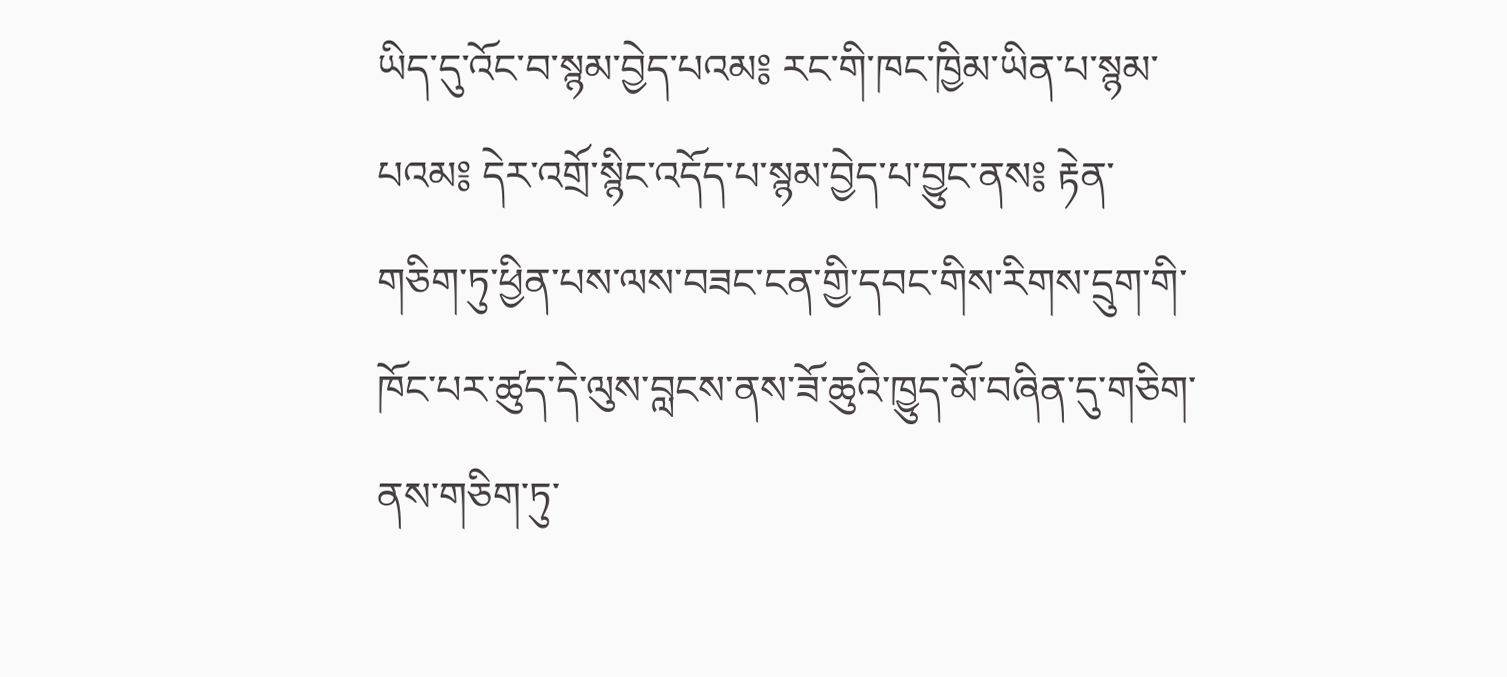ཡིད་དུ་འོང་བ་སྙམ་བྱེད་པའམ༔ རང་གི་ཁང་ཁྱིམ་ཡིན་པ་སྙམ་པའམ༔ དེར་འགྲོ་སྙིང་འདོད་པ་སྙམ་བྱེད་པ་བྱུང་ནས༔ རྟེན་གཅིག་ཏུ་ཕྱིན་པས་ལས་བཟང་ངན་གྱི་དབང་གིས་རིགས་དྲུག་གི་ཁོང་པར་ཚུད་དེ་ལུས་བླངས་ནས་ཟོ་ཆུའི་ཁྱུད་མོ་བཞིན་དུ་གཅིག་ནས་གཅིག་ཏུ་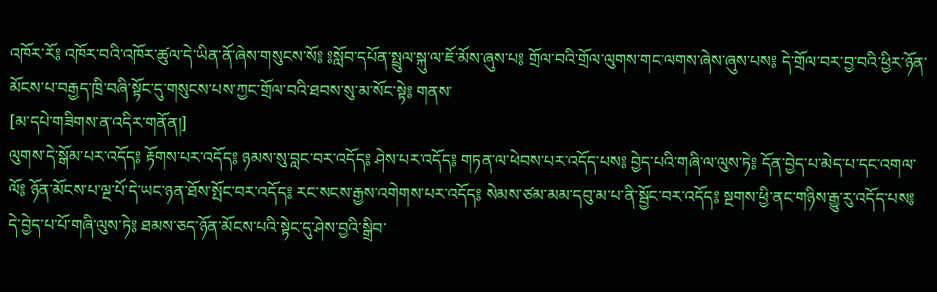འཁོར་རོ༔ འཁོར་བའི་འཁོར་ཚུལ་དེ་ཡིན་ནོ་ཞེས་གསུངས་སོ༔ ༔སློབ་དཔོན་སྤྲུལ་སྐུ་ལ་ཇོ་མོས་ཞུས་པ༔ གྲོལ་བའི་གྲོལ་ལུགས་གང་ལགས་ཞེས་ཞུས་པས༔ དེ་གྲོལ་བར་བྱ་བའི་ཕྱིར་ཉོན་མོངས་པ་བརྒྱད་ཁྲི་བཞི་སྟོང་དུ་གསུངས་པས་ཀྱང་གྲོལ་བའི་ཐབས་སུ་མ་སོང་སྟེ༔ གནས་
[མ་དཔེ་གཟིགས་ན་འདིར་གནོན།]
ལུགས་དེ་སྒོམ་པར་འདོད༔ རྟོགས་པར་འདོད༔ ཉམས་སུ་བླང་བར་འདོད༔ ཤེས་པར་འདོད༔ གཏན་ལ་ཕེབས་པར་འདོད་པས༔ བྱེད་པའི་གཞི་ལ་ལུས་ཏེ༔ དོན་བྱེད་པ་མེད་པ་དང་འགལ་ལོ༔ ཉོན་མོངས་པ་ལྔ་པོ་དེ་ཡང་ཉན་ཐོས་སྤོང་བར་འདོད༔ རང་སངས་རྒྱས་འགེགས་པར་འདོད༔ སེམས་ཙམ་མམ་དབུ་མ་པ་ནི་སྦྱོང་བར་འདོད༔ སྔགས་ཕྱི་ནང་གཉིས་རྒྱུ་རུ་འདོད་པས༔ དེ་བྱེད་པ་པོ་གཞི་ལུས་ཏེ༔ ཐམས་ཅད་ཉོན་མོངས་པའི་སྟེང་དུ་ཤེས་བྱའི་སྒྲིབ་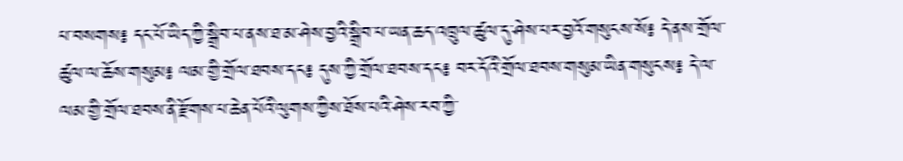པ་བསགས༔ དང་པོ་ཡིད་ཀྱི་སྒྲིབ་པ་ནས་ཐ་མ་ཤེས་བྱའི་སྒྲིབ་པ་ཡན་ཆད་འཁྲུལ་ཚུལ་དུ་ཤེས་པར་བྱའོ་གསུངས་སོ༔ དེ་ནས་གྲོལ་ཚུལ་ལ་ཆོས་གསུམ༔ ལམ་གྱི་གྲོལ་ཐབས་དང༔ དུས་ཀྱི་གྲོལ་ཐབས་དང༔ བར་དོའི་གྲོལ་ཐབས་གསུམ་ཡིན་གསུངས༔ དེ་ལ་ལམ་གྱི་གྲོལ་ཐབས་ནི་རྫོགས་པ་ཆེན་པོའི་ལུགས་ཀྱིས་ཐོས་པའི་ཤེས་རབ་ཀྱི་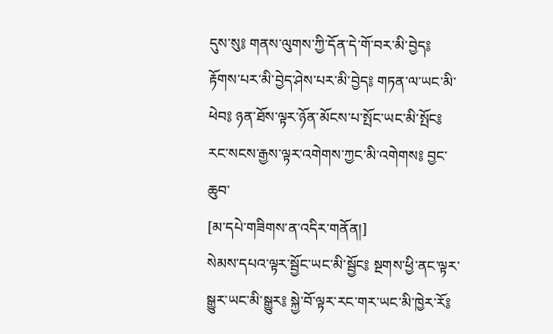དུས་སུ༔ གནས་ལུགས་ཀྱི་དོན་དེ་གོ་བར་མི་བྱེད༔ རྟོགས་པར་མི་བྱེད་ཤེས་པར་མི་བྱེད༔ གཏན་ལ་ཡང་མི་ཕེབ༔ ཉན་ཐོས་ལྟར་ཉོན་མོངས་པ་སྤོང་ཡང་མི་སྤོང༔ རང་སངས་རྒྱས་ལྟར་འགེགས་ཀྱང་མི་འགེགས༔ བྱང་ཆུབ་
[མ་དཔེ་གཟིགས་ན་འདིར་གནོན།]
སེམས་དཔའ་ལྟར་སྦྱོང་ཡང་མི་སྦྱོང༔ སྔགས་ཕྱི་ནང་ལྟར་སྒྱུར་ཡང་མི་སྒྱུར༔ སྐྱེ་བོ་ལྟར་རང་གར་ཡང་མི་ཁྱེར་རོ༔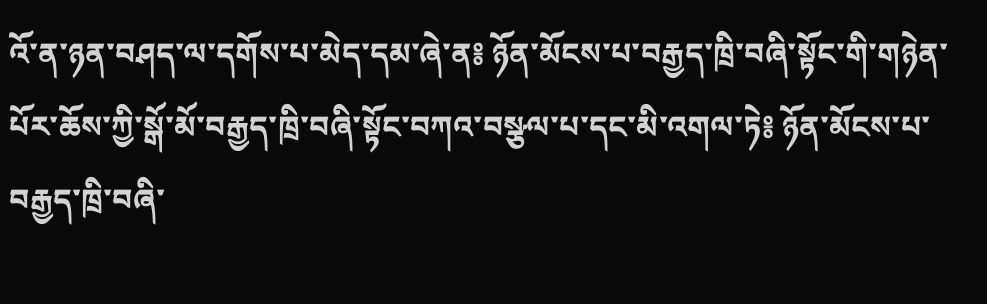འོ་ན་ཉན་བཤད་ལ་དགོས་པ་མེད་དམ་ཞེ་ན༔ ཉོན་མོངས་པ་བརྒྱད་ཁྲི་བཞི་སྟོང་གི་གཉེན་པོར་ཆོས་ཀྱི་སྒོ་མོ་བརྒྱད་ཁྲི་བཞི་སྟོང་བཀའ་བསྩལ་པ་དང་མི་འགལ་ཏེ༔ ཉོན་མོངས་པ་བརྒྱད་ཁྲི་བཞི་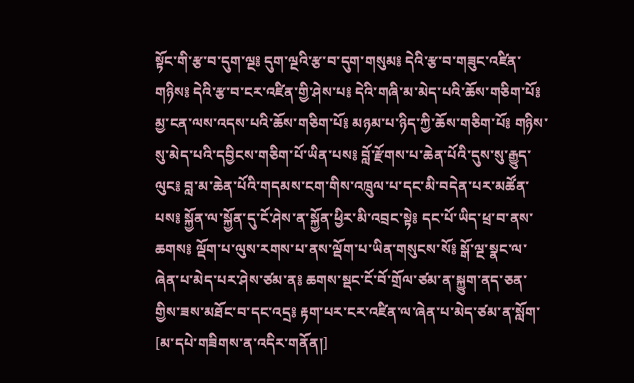སྟོང་གི་རྩ་བ་དུག་ལྔ༔ དུག་ལྔའི་རྩ་བ་དུག་གསུམ༔ དེའི་རྩ་བ་གཟུང་འཛིན་གཉིས༔ དེའི་རྩ་བ་ངར་འཛིན་གྱི་ཤེས་པ༔ དེའི་གཞི་མ་མེད་པའི་ཆོས་གཅིག་པོ༔ མྱ་ངན་ལས་འདས་པའི་ཆོས་གཅིག་པོ༔ མཉམ་པ་ཉིད་ཀྱི་ཆོས་གཅིག་པོ༔ གཉིས་སུ་མེད་པའི་དབྱིངས་གཅིག་པོ་ཡིན་པས༔ བློ་རྫོགས་པ་ཆེན་པོའི་དུས་སུ་རྒྱུད་ལུང༔ བླ་མ་ཆེན་པོའི་གདམས་ངག་གིས་འཁྲུལ་པ་དང་མི་བདེན་པར་མཚོན་པས༔ སྐྱོན་ལ་སྐྱོན་དུ་ངོ་ཤེས་ན་སྐྱོན་ཕྱིར་མི་འབྲང་སྟེ༔ དང་པོ་ཡིད་ཕྲ་བ་ནས་ཆགས༔ ལྡོག་པ་ལུས་རགས་པ་ནས་ལྡོག་པ་ཡིན་གསུངས་སོ༔ སྒོ་ལྔ་སྣང་ལ་ཞེན་པ་མེད་པར་ཤེས་ཙམ་ན༔ ཆགས་སྡང་ངོ་བོ་གྲོལ་ཙམ་ན་སྐྱུག་ནད་ཅན་གྱིས་ཟས་མཐོང་བ་དང་འདྲ༔ རྟག་པར་ངར་འཛིན་ལ་ཞེན་པ་མེད་ཙམ་ན་སློག་
[མ་དཔེ་གཟིགས་ན་འདིར་གནོན།]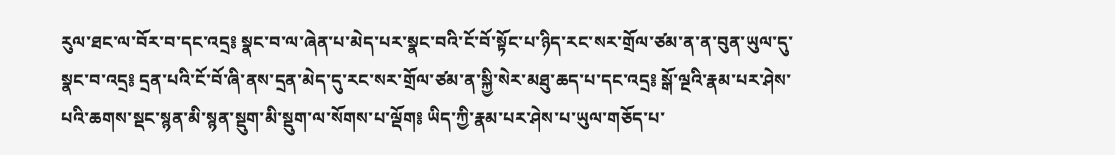རུལ་ཐང་ལ་བོར་བ་དང་འདྲ༔ སྣང་བ་ལ་ཞེན་པ་མེད་པར་སྣང་བའི་ངོ་བོ་སྟོང་པ་ཉིད་རང་སར་གྲོལ་ཙམ་ན་ན་བུན་ཡུལ་དུ་སྣང་བ་འདྲ༔ དྲན་པའི་ངོ་བོ་ཞི་ནས་དྲན་མེད་དུ་རང་སར་གྲོལ་ཙམ་ན་སྐྱི་སེར་མཐུ་ཆད་པ་དང་འདྲ༔ སྒོ་ལྔའི་རྣམ་པར་ཤེས་པའི་ཆགས་སྡང་སྙན་མི་སྙན་སྡུག་མི་སྡུག་ལ་སོགས་པ་ལྡོག༔ ཡིད་ཀྱི་རྣམ་པར་ཤེས་པ་ཡུལ་གཅོད་པ་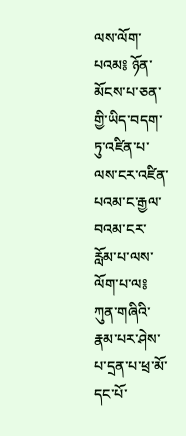ལས་ལོག་པའམ༔ ཉོན་མོངས་པ་ཅན་གྱི་ཡིད་བདག་ཏུ་འཛིན་པ་ལས་ངར་འཛིན་པའམ་ང་རྒྱལ་བའམ་ངར་རློམ་པ་ལས་ལོག་པ་ལ༔ ཀུན་གཞིའི་རྣམ་པར་ཤེས་པ་དྲན་པ་ཕྲ་མོ་དང་པོ་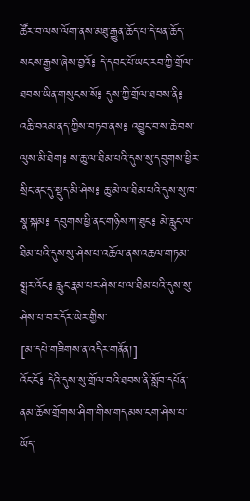ཚོར་བ་ལས་ལོག་ནས་མཐུ་རྒྱུན་ཆོད་པ་དེ་ཕན་ཆོད་སངས་རྒྱས་ཞེས་བྱའོ༔ དེ་དབང་པོ་ཡང་རབ་ཀྱི་གྲོལ་ཐབས་ཡིན་གསུངས་སོ༔ དུས་ཀྱི་གྲོལ་ཐབས་ནི༔ འཆི་བའམ་ནད་ཀྱིས་བཏབ་ནས༔ འབྱུང་བ་ས་ཆེ་བས་ལུས་མི་ཐེག༔ ས་ཆུ་ལ་ཐིམ་པའི་དུས་སུ་དབུགས་ཕྱིར་སྲིང་ནང་དུ་སྡུད་མི་ཤེས༔ ཆུ་མེ་ལ་ཐིམ་པའི་དུས་སུ་ཁ་སྣ་སྐམ༔ དབུགས་ཕྱི་ནང་གཉིས་ཀ་ཐུང༔ མེ་རླུང་ལ་ཐིམ་པའི་དུས་སུ་ཤེས་པ་འཆོལ་ནས་འཆལ་གཏམ་སྨྲར་འོང༔ རླུང་རྣམ་པར་ཤེས་པ་ལ་ཐིམ་པའི་དུས་སུ་ཤེས་པ་བར་དོར་ཡེར་གྱིས་
[མ་དཔེ་གཟིགས་ན་འདིར་གནོན།]
འོང་ངོ༔ དེའི་དུས་སུ་གྲོལ་བའི་ཐབས་ནི་སློབ་དཔོན་ནམ་ཆོས་གྲོགས་ཤིག་གིས་གདམས་ངག་ཤེས་པ་ཡོད་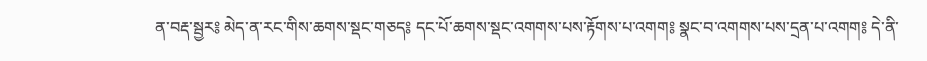ན་བརྡ་སྦྱར༔ མེད་ན་རང་གིས་ཆགས་སྡང་གཅད༔ དང་པོ་ཆགས་སྡང་འགགས་པས་རྟོགས་པ་འགག༔ སྣང་བ་འགགས་པས་དྲན་པ་འགག༔ དེ་ནི་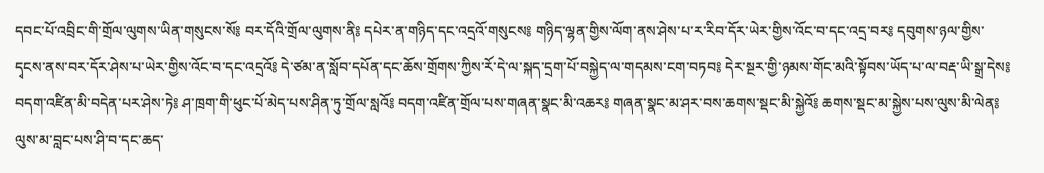དབང་པོ་འབྲིང་གི་གྲོལ་ལུགས་ཡིན་གསུངས་སོ༔ བར་དོའི་གྲོལ་ལུགས་ནི༔ དཔེར་ན་གཉིད་དང་འདྲའོ་གསུངས༔ གཉིད་ལྷན་གྱིས་ལོག་ནས་ཤེས་པ་ར་རིབ་དོར་ཡེར་གྱིས་འོང་བ་དང་འདྲ་བར༔ དབུགས་ཉལ་གྱིས་དྭངས་ནས་བར་དོར་ཤེས་པ་ཡེར་གྱིས་འོང་བ་དང་འདྲའོ༔ དེ་ཙམ་ན་སློབ་དཔོན་དང་ཆོས་གྲོགས་ཀྱིས་རོ་དེ་ལ་སྐད་དྲག་པོ་བསྐྱེད་ལ་གདམས་ངག་བཏབ༔ དེར་སྔར་གྱི་ཉམས་གོང་མའི་སྟོབས་ཡོད་པ་ལ་བརྡ་ཡི་སྒྲ་དེས༔ བདག་འཛིན་མི་བདེན་པར་ཤེས་ཏེ༔ ཤ་ཁྲག་གི་ཕུང་པོ་མེད་པས་ཤིན་ཏུ་གྲོལ་སླའོ༔ བདག་འཛིན་གྲོལ་པས་གཞན་སྣང་མི་འཆར༔ གཞན་སྣང་མ་ཤར་བས་ཆགས་སྡང་མི་སྐྱེའོ༔ ཆགས་སྡང་མ་སྐྱེས་པས་ལུས་མི་ལེན༔ ལུས་མ་བླང་པས་ཤི་བ་དང་ཆད་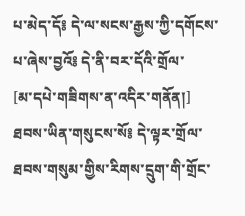པ་མེད་དོ༔ དེ་ལ་སངས་རྒྱས་ཀྱི་དགོངས་པ་ཞེས་བྱའོ༔ དེ་ནི་བར་དོའི་གྲོལ་
[མ་དཔེ་གཟིགས་ན་འདིར་གནོན།]
ཐབས་ཡིན་གསུངས་སོ༔ དེ་ལྟར་གྲོལ་ཐབས་གསུམ་གྱིས་རིགས་དྲུག་གི་གྲོང་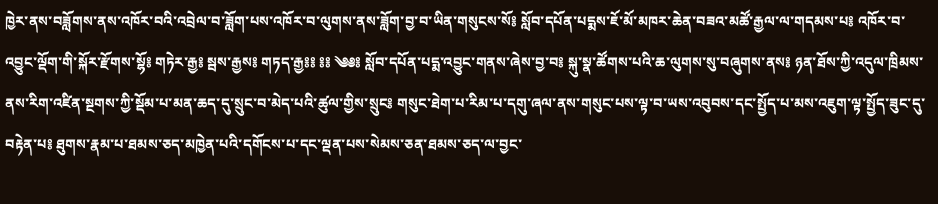ཁྱེར་ནས་བཟློགས་ནས་འཁོར་བའི་འབྲེལ་བ་ཟློག་པས་འཁོར་བ་ལུགས་ནས་ཟློག་བྱ་བ་ཡིན་གསུངས་སོ༔ སློབ་དཔོན་པདྨས་ཇོ་མོ་མཁར་ཆེན་བཟའ་མཚོ་རྒྱལ་ལ་གདམས་པ༔ འཁོར་བ་འབྱུང་ལྡོག་གི་སྐོར་རྫོགས་སྷོ༔ གཏེར་རྒྱ༔ སྦས་རྒྱས༔ གཏད་རྒྱ༔༔ ༔༔ ༄༅༔ སློབ་དཔོན་པདྨ་འབྱུང་གནས་ཞེས་བྱ་བ༔ སྐུ་སྣ་ཚོགས་པའི་ཆ་ལུགས་སུ་བཞུགས་ནས༔ ཉན་ཐོས་ཀྱི་འདུལ་ཁྲིམས་ནས་རིག་འཛིན་སྔགས་ཀྱི་སྡོམ་པ་མན་ཆད་དུ་སྲུང་བ་མེད་པའི་ཚུལ་གྱིས་སྲུང༔ གསུང་ཐེག་པ་རིམ་པ་དགུ་ཞལ་ནས་གསུང་པས་ལྟ་བ་ཡས་འབུབས་དང་སྤྱོད་པ་མས་འཇུག་ལྟ་སྤྱོད་ཟུང་དུ་བརྟེན་པ༔ ཐུགས་རྣམ་པ་ཐམས་ཅད་མཁྱེན་པའི་དགོངས་པ་དང་ལྡན་པས་སེམས་ཅན་ཐམས་ཅད་ལ་བྱང་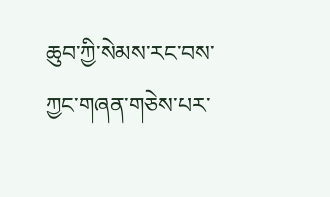ཆུབ་ཀྱི་སེམས་རང་བས་ཀྱང་གཞན་གཅེས་པར་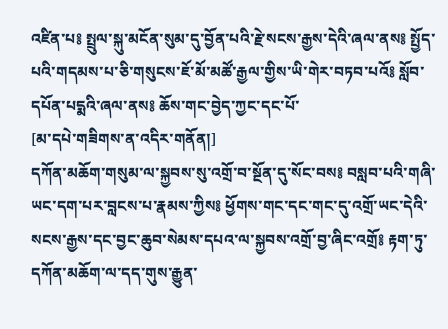འཛིན་པ༔ སྤྲུལ་སྐུ་མངོན་སུམ་དུ་བྱོན་པའི་རྗེ་སངས་རྒྱས་དེའི་ཞལ་ནས༔ སྤྱོད་པའི་གདམས་པ་ཅི་གསུངས་ཇོ་མོ་མཚོ་རྒྱལ་གྱིས་ཡི་གེར་བཏབ་པའོ༔ སློབ་དཔོན་པདྨའི་ཞལ་ནས༔ ཆོས་གང་བྱེད་ཀྱང་དང་པོ་
[མ་དཔེ་གཟིགས་ན་འདིར་གནོན།]
དཀོན་མཆོག་གསུམ་ལ་སྐྱབས་སུ་འགྲོ་བ་སྔོན་དུ་སོང་བས༔ བསླབ་པའི་གཞི་ཡང་དག་པར་བླངས་པ་རྣམས་ཀྱིས༔ ཕྱོགས་གང་དང་གང་དུ་འགྲོ་ཡང་དེའི་སངས་རྒྱས་དང་བྱང་ཆུབ་སེམས་དཔའ་ལ་སྐྱབས་འགྲོ་བྱ་ཞིང་འགྲོ༔ རྟག་ཏུ་དཀོན་མཆོག་ལ་དད་གུས་རྒྱུན་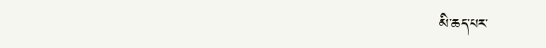མི་ཆད་པར་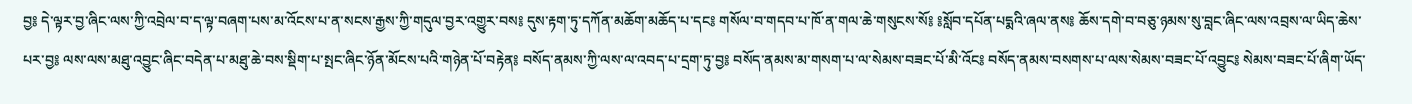བྱ༔ དེ་ལྟར་བྱ་ཞིང་ལས་ཀྱི་འབྲེལ་བ་ད་ལྟ་བཞག་པས་མ་འོངས་པ་ན་སངས་རྒྱས་ཀྱི་གདུལ་བྱར་འགྱུར་བས༔ དུས་རྟག་ཏུ་དཀོན་མཆོག་མཆོད་པ་དང༔ གསོལ་བ་གདབ་པ་ཁོ་ན་གལ་ཆེ་གསུངས་སོ༔ ༔སློབ་དཔོན་པདྨའི་ཞལ་ནས༔ ཆོས་དགེ་བ་བཅུ་ཉམས་སུ་བླང་ཞིང་ལས་འབྲས་ལ་ཡིད་ཆེས་པར་བྱ༔ ལས་ལས་མཐུ་འབྱུང་ཞིང་བདེན་པ་མཐུ་ཆེ་བས་སྡིག་པ་སྤང་ཞིང་ཉོན་མོངས་པའི་གཉེན་པོ་བརྟེན༔ བསོད་ནམས་ཀྱི་ལས་ལ་འབད་པ་དྲག་ཏུ་བྱ༔ བསོད་ནམས་མ་གསག་པ་ལ་སེམས་བཟང་པོ་མི་འོང༔ བསོད་ནམས་བསགས་པ་ལས་སེམས་བཟང་པོ་འབྱུང༔ སེམས་བཟང་པོ་ཞིག་ཡོད་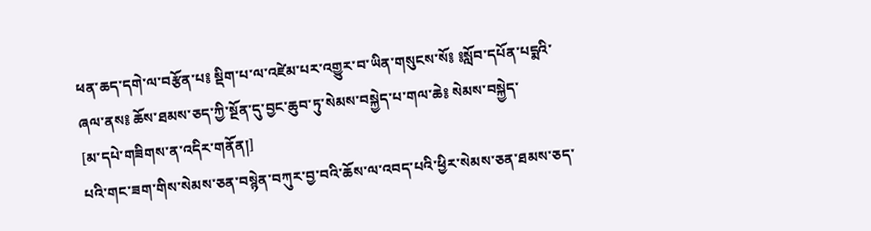ཕན་ཆད་དགེ་ལ་བརྩོན་པ༔ སྡིག་པ་ལ་འཛེམ་པར་འགྱུར་བ་ཡིན་གསུངས་སོ༔ ༔སློབ་དཔོན་པདྨའི་ཞལ་ནས༔ ཆོས་ཐམས་ཅད་ཀྱི་སྔོན་དུ་བྱང་ཆུབ་ཏུ་སེམས་བསྐྱེད་པ་གལ་ཆེ༔ སེམས་བསྐྱེད་
[མ་དཔེ་གཟིགས་ན་འདིར་གནོན།]
པའི་གང་ཟག་གིས་སེམས་ཅན་བསྙེན་བཀུར་བྱ་བའི་ཆོས་ལ་འབད་པའི་ཕྱིར་སེམས་ཅན་ཐམས་ཅད་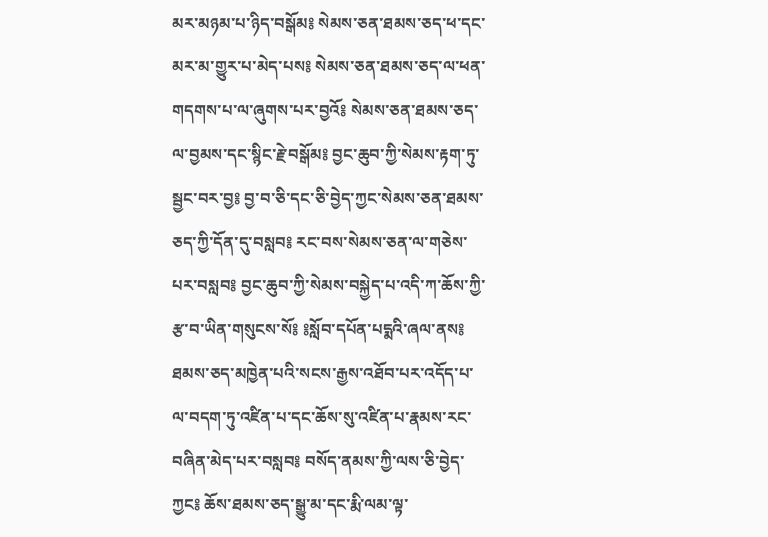མར་མཉམ་པ་ཉིད་བསྒོམ༔ སེམས་ཅན་ཐམས་ཅད་ཕ་དང་མར་མ་གྱུར་པ་མེད་པས༔ སེམས་ཅན་ཐམས་ཅད་ལ་ཕན་གདགས་པ་ལ་ཞུགས་པར་བྱའོ༔ སེམས་ཅན་ཐམས་ཅད་ལ་བྱམས་དང་སྙིང་རྗེ་བསྒོམ༔ བྱང་ཆུབ་ཀྱི་སེམས་རྟག་ཏུ་སྦྱང་བར་བྱ༔ བྱ་བ་ཅི་དང་ཅི་བྱེད་ཀྱང་སེམས་ཅན་ཐམས་ཅད་ཀྱི་དོན་དུ་བསླབ༔ རང་བས་སེམས་ཅན་ལ་གཅེས་པར་བསླབ༔ བྱང་ཆུབ་ཀྱི་སེམས་བསྐྱེད་པ་འདི་ཀ་ཆོས་ཀྱི་རྩ་བ་ཡིན་གསུངས་སོ༔ ༔སློབ་དཔོན་པདྨའི་ཞལ་ནས༔ ཐམས་ཅད་མཁྱེན་པའི་སངས་རྒྱས་འཐོབ་པར་འདོད་པ་ལ་བདག་ཏུ་འཛིན་པ་དང་ཆོས་སུ་འཛིན་པ་རྣམས་རང་བཞིན་མེད་པར་བསླབ༔ བསོད་ནམས་ཀྱི་ལས་ཅི་བྱེད་ཀྱང༔ ཆོས་ཐམས་ཅད་སྒྱུ་མ་དང་རྨི་ལམ་ལྟ་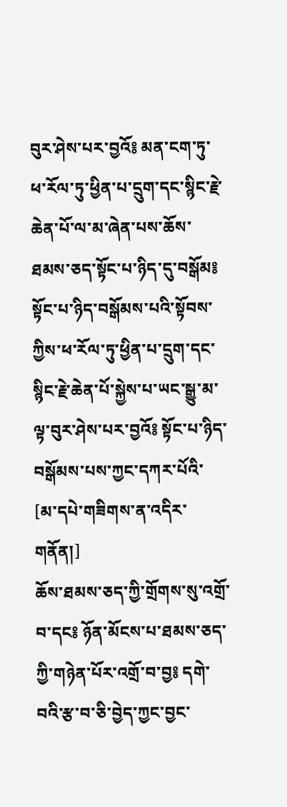བུར་ཤེས་པར་བྱའོ༔ མན་ངག་ཏུ་ཕ་རོལ་ཏུ་ཕྱིན་པ་དྲུག་དང་སྙིང་རྗེ་ཆེན་པོ་ལ་མ་ཞེན་པས་ཆོས་ཐམས་ཅད་སྟོང་པ་ཉིད་དུ་བསྒོམ༔ སྟོང་པ་ཉིད་བསྒོམས་པའི་སྟོབས་ཀྱིས་ཕ་རོལ་ཏུ་ཕྱིན་པ་དྲུག་དང་སྙིང་རྗེ་ཆེན་པོ་སྐྱེས་པ་ཡང་སྒྱུ་མ་ལྟ་བུར་ཤེས་པར་བྱའོ༔ སྟོང་པ་ཉིད་བསྒོམས་པས་ཀྱང་དཀར་པོའི་
[མ་དཔེ་གཟིགས་ན་འདིར་གནོན།]
ཆོས་ཐམས་ཅད་ཀྱི་གྲོགས་སུ་འགྲོ་བ་དང༔ ཉོན་མོངས་པ་ཐམས་ཅད་ཀྱི་གཉེན་པོར་འགྲོ་བ་བྱ༔ དགེ་བའི་རྩ་བ་ཅི་བྱེད་ཀྱང་བྱང་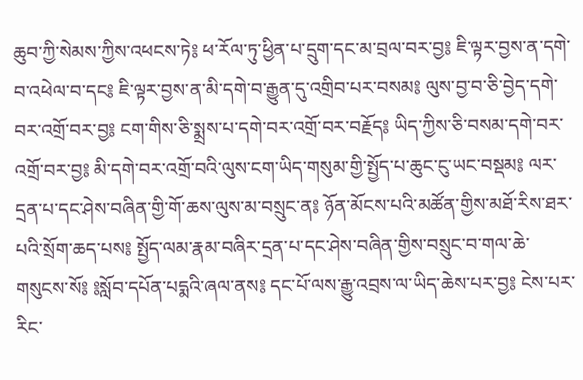ཆུབ་ཀྱི་སེམས་ཀྱིས་འཕངས་ཏེ༔ ཕ་རོལ་ཏུ་ཕྱིན་པ་དྲུག་དང་མ་བྲལ་བར་བྱ༔ ཇི་ལྟར་བྱས་ན་དགེ་བ་འཕེལ་བ་དང༔ ཇི་ལྟར་བྱས་ན་མི་དགེ་བ་རྒྱུན་དུ་འགྲིབ་པར་བསམ༔ ལུས་བྱ་བ་ཅི་བྱེད་དགེ་བར་འགྲོ་བར་བྱ༔ ངག་གིས་ཅི་སྨྲས་པ་དགེ་བར་འགྲོ་བར་བརྗོད༔ ཡིད་ཀྱིས་ཅི་བསམ་དགེ་བར་འགྲོ་བར་བྱ༔ མི་དགེ་བར་འགྲོ་བའི་ལུས་ངག་ཡིད་གསུམ་གྱི་སྤྱོད་པ་ཆུང་ངུ་ཡང་བསྡམ༔ ལར་དྲན་པ་དང་ཤེས་བཞིན་གྱི་གོ་ཆས་ལུས་མ་བསྲུང་ན༔ ཉོན་མོངས་པའི་མཚོན་གྱིས་མཐོ་རིས་ཐར་པའི་སྲོག་ཆད་པས༔ སྤྱོད་ལམ་རྣམ་བཞིར་དྲན་པ་དང་ཤེས་བཞིན་གྱིས་བསྲུང་བ་གལ་ཆེ་གསུངས་སོ༔ ༔སློབ་དཔོན་པདྨའི་ཞལ་ནས༔ དང་པོ་ལས་རྒྱུ་འབྲས་ལ་ཡིད་ཆེས་པར་བྱ༔ ངེས་པར་རིང་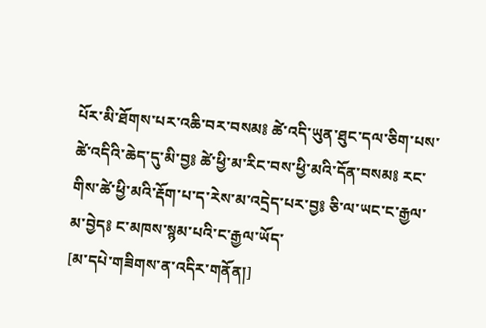པོར་མི་ཐོགས་པར་འཆི་བར་བསམ༔ ཚེ་འདི་ཡུན་ཐུང་དལ་ཅིག་པས་ཚེ་འདིའི་ཆེད་དུ་མི་བྱ༔ ཚེ་ཕྱི་མ་རིང་བས་ཕྱི་མའི་དོན་བསམ༔ རང་གིས་ཚེ་ཕྱི་མའི་རྡོག་པ་ད་རེས་མ་འདྲེད་པར་བྱ༔ ཅི་ལ་ཡང་ང་རྒྱལ་མ་བྱེད༔ ང་མཁས་སྙམ་པའི་ང་རྒྱལ་ཡོད་
[མ་དཔེ་གཟིགས་ན་འདིར་གནོན།]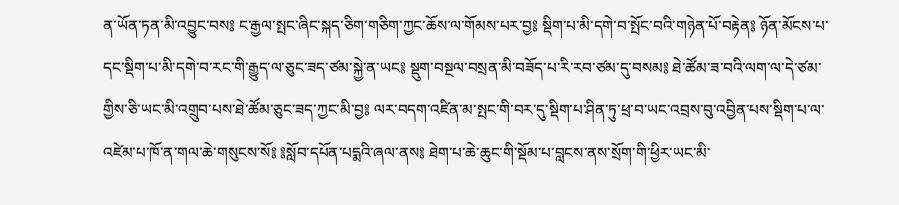ན་ཡོན་ཏན་མི་འབྱུང་བས༔ ང་རྒྱལ་སྤང་ཞིང་སྐད་ཅིག་གཅིག་ཀྱང་ཆོས་ལ་གོམས་པར་བྱ༔ སྡིག་པ་མི་དགེ་བ་སྤོང་བའི་གཉེན་པོ་བརྟེན༔ ཉོན་མོངས་པ་དང་སྡིག་པ་མི་དགེ་བ་རང་གི་རྒྱུད་ལ་ཅུང་ཟད་ཙམ་སྐྱེ་ན་ཡང༔ སྡུག་བསྔལ་བསྲན་མི་བཟོད་པ་རི་རབ་ཙམ་དུ་བསམ༔ ཐེ་ཚོམ་ཟ་བའི་ལག་ལ་དེ་ཙམ་གྱིས་ཅི་ཡང་མི་འགྲུབ་པས་ཐེ་ཚོམ་ཅུང་ཟད་ཀྱང་མི་བྱ༔ ལར་བདག་འཛིན་མ་སྤང་གི་བར་དུ་སྡིག་པ་ཤིན་ཏུ་ཕྲ་བ་ཡང་འབྲས་བུ་འབྱིན་པས་སྡིག་པ་ལ་འཛེམ་པ་ཁོ་ན་གལ་ཆེ་གསུངས་སོ༔ ༔སློབ་དཔོན་པདྨའི་ཞལ་ནས༔ ཐེག་པ་ཆེ་ཆུང་གི་སྡོམ་པ་བླངས་ནས་སྲོག་གི་ཕྱིར་ཡང་མི་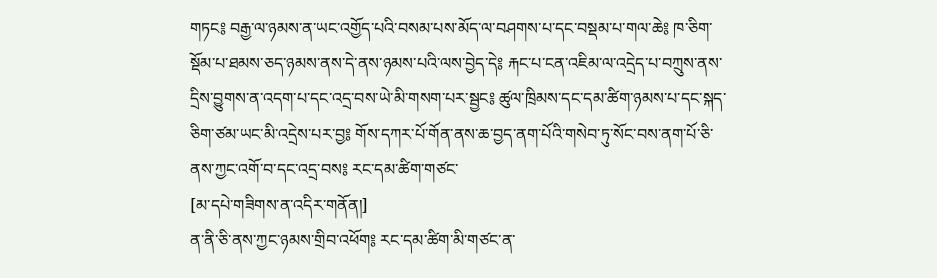གཏང༔ བརྒྱ་ལ་ཉམས་ན་ཡང་འགྱོད་པའི་བསམ་པས་མོད་ལ་བཤགས་པ་དང་བསྡམ་པ་གལ་ཆེ༔ ཁ་ཅིག་སྡོམ་པ་ཐམས་ཅད་ཉམས་ནས་དེ་ནས་ཉམས་པའི་ལས་བྱེད་དེ༔ རྐང་པ་ངན་འཇིམ་ལ་འདྲེད་པ་བཀྲུས་ནས་དྲིས་བྱུགས་ན་འདག་པ་དང་འདྲ་བས་ཡེ་མི་གསག་པར་སྦྱང༔ ཚུལ་ཁྲིམས་དང་དམ་ཚིག་ཉམས་པ་དང་སྐད་ཅིག་ཙམ་ཡང་མི་འདྲེས་པར་བྱ༔ གོས་དཀར་པོ་གོན་ནས་ཆ་བྱད་ནག་པོའི་གསེབ་ཏུ་སོང་བས་ནག་པོ་ཅི་ནས་ཀྱང་འགོ་བ་དང་འདྲ་བས༔ རང་དམ་ཚིག་གཙང་
[མ་དཔེ་གཟིགས་ན་འདིར་གནོན།]
ན་ནི་ཅི་ནས་ཀྱང་ཉམས་གྲིབ་འཕོག༔ རང་དམ་ཚིག་མི་གཙང་ན་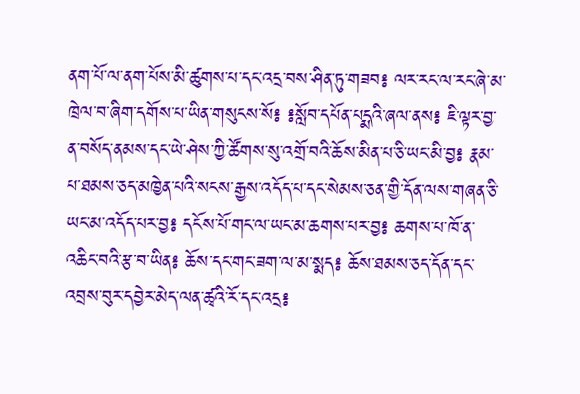ནག་པོ་ལ་ནག་པོས་མི་ཚུགས་པ་དང་འདྲ་བས་ཤིན་ཏུ་གཟབ༔ ལར་རང་ལ་རང་ཞེ་མ་ཁྲེལ་བ་ཞིག་དགོས་པ་ཡིན་གསུངས་སོ༔ ༔སློབ་དཔོན་པདྨའི་ཞལ་ནས༔ ཇི་ལྟར་བྱ་ན་བསོད་ནམས་དང་ཡེ་ཤེས་ཀྱི་ཚོགས་སུ་འགྲོ་བའི་ཆོས་མིན་པ་ཅི་ཡང་མི་བྱ༔ རྣམ་པ་ཐམས་ཅད་མཁྱེན་པའི་སངས་རྒྱས་འདོད་པ་དང་སེམས་ཅན་གྱི་དོན་ལས་གཞན་ཅི་ཡང་མ་འདོད་པར་བྱ༔ དངོས་པོ་གང་ལ་ཡང་མ་ཆགས་པར་བྱ༔ ཆགས་པ་ཁོ་ན་འཆིང་བའི་རྩ་བ་ཡིན༔ ཆོས་དང་གང་ཟག་ལ་མ་སྨད༔ ཆོས་ཐམས་ཅད་དོན་དང་འབྲས་བུར་དབྱེར་མེད་ལན་ཚྭའི་རོ་དང་འདྲ༔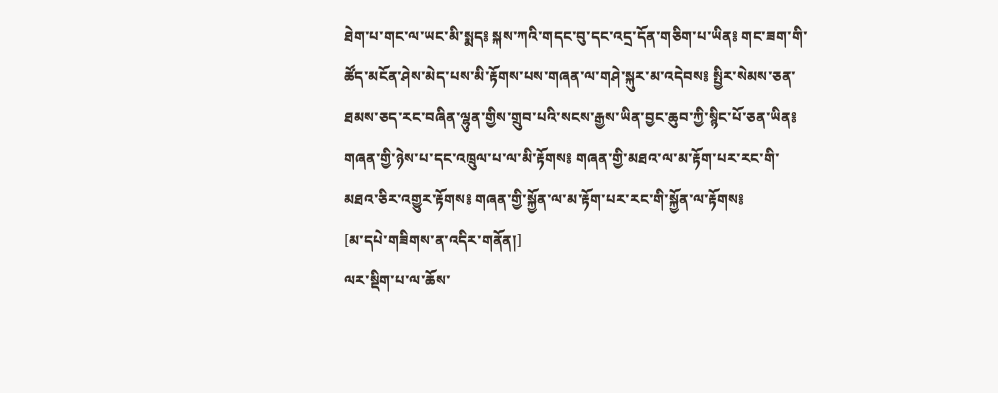ཐེག་པ་གང་ལ་ཡང་མི་སྨད༔ སྐས་ཀའི་གདང་བུ་དང་འདྲ་དོན་གཅིག་པ་ཡིན༔ གང་ཟག་གི་ཚོད་མངོན་ཤེས་མེད་པས་མི་རྟོགས་པས་གཞན་ལ་གཤེ་སྐུར་མ་འདེབས༔ སྤྱིར་སེམས་ཅན་ཐམས་ཅད་རང་བཞིན་ལྷུན་གྱིས་གྲུབ་པའི་སངས་རྒྱས་ཡིན་བྱང་ཆུབ་ཀྱི་སྙིང་པོ་ཅན་ཡིན༔ གཞན་གྱི་ཉེས་པ་དང་འཁྲུལ་པ་ལ་མི་རྟོགས༔ གཞན་གྱི་མཐའ་ལ་མ་རྟོག་པར་རང་གི་མཐའ་ཅིར་འགྱུར་རྟོགས༔ གཞན་གྱི་སྐྱོན་ལ་མ་རྟོག་པར་རང་གི་སྐྱོན་ལ་རྟོགས༔
[མ་དཔེ་གཟིགས་ན་འདིར་གནོན།]
ལར་སྡིག་པ་ལ་ཆོས་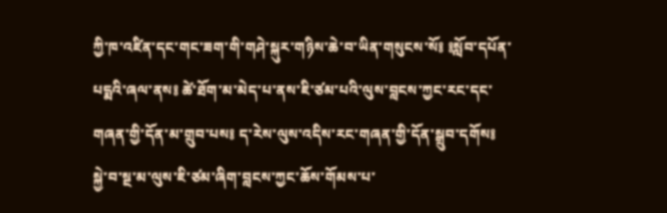ཀྱི་ཁ་འཛིན་དང་གང་ཟག་གི་གཤེ་སྐུར་གཉིས་ཆེ་བ་ཡིན་གསུངས་སོ༔ ༔སློབ་དཔོན་པདྨའི་ཞལ་ནས༔ ཚེ་ཐོག་མ་མེད་པ་ནས་ཇི་ཙམ་པའི་ལུས་བླངས་ཀྱང་རང་དང་གཞན་གྱི་དོན་མ་གྲུབ་པས༔ ད་རེས་ལུས་འདིས་རང་གཞན་གྱི་དོན་སྒྲུབ་དགོས༔ སྐྱེ་བ་སྔ་མ་ལུས་ཇི་ཙམ་ཞིག་བླངས་ཀྱང་ཆོས་གོམས་པ་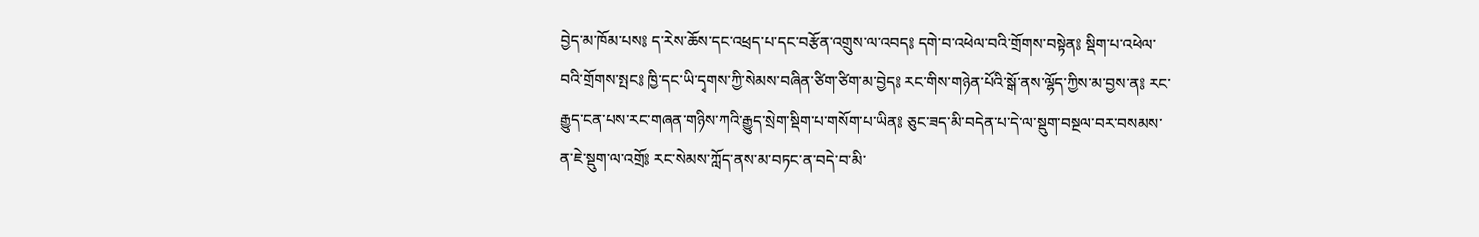བྱེད་མ་ཁོམ་པས༔ ད་རེས་ཆོས་དང་འཕྲད་པ་དང་བརྩོན་འགྲུས་ལ་འབད༔ དགེ་བ་འཕེལ་བའི་གྲོགས་བསྟེན༔ སྡིག་པ་འཕེལ་བའི་གྲོགས་སྤང༔ ཁྱི་དང་ཡི་དྭགས་ཀྱི་སེམས་བཞིན་ཙིག་ཙིག་མ་བྱེད༔ རང་གིས་གཉེན་པོའི་སྒོ་ནས་ལྷོད་ཀྱིས་མ་བྱས་ན༔ རང་རྒྱུད་ངན་པས་རང་གཞན་གཉིས་ཀའི་རྒྱུད་སྲེག་སྡིག་པ་གསོག་པ་ཡིན༔ ཅུང་ཟད་མི་བདེན་པ་དེ་ལ་སྡུག་བསྔལ་བར་བསམས་ན་ཇེ་སྡུག་ལ་འགྲོ༔ རང་སེམས་ཀློད་ནས་མ་བཏང་ན་བདེ་བ་མི་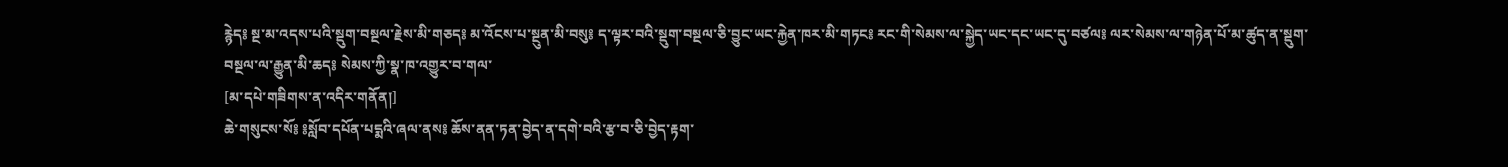རྙེད༔ སྔ་མ་འདས་པའི་སྡུག་བསྔལ་རྗེས་མི་གཅད༔ མ་འོངས་པ་སྔུན་མི་བསུ༔ ད་ལྟར་བའི་སྡུག་བསྔལ་ཅི་བྱུང་ཡང་རྐྱེན་ཁར་མི་གཏང༔ རང་གི་སེམས་ལ་སྐྱེད་ཡང་དང་ཡང་དུ་བཙལ༔ ལར་སེམས་ལ་གཉེན་པོ་མ་ཚུད་ན་སྡུག་བསྔལ་ལ་རྒྱུན་མི་ཆད༔ སེམས་ཀྱི་སྣ་ཁ་འགྱུར་བ་གལ་
[མ་དཔེ་གཟིགས་ན་འདིར་གནོན།]
ཆེ་གསུངས་སོ༔ ༔སློབ་དཔོན་པདྨའི་ཞལ་ནས༔ ཆོས་ནན་ཏན་བྱེད་ན་དགེ་བའི་རྩ་བ་ཅི་བྱེད་རྟག་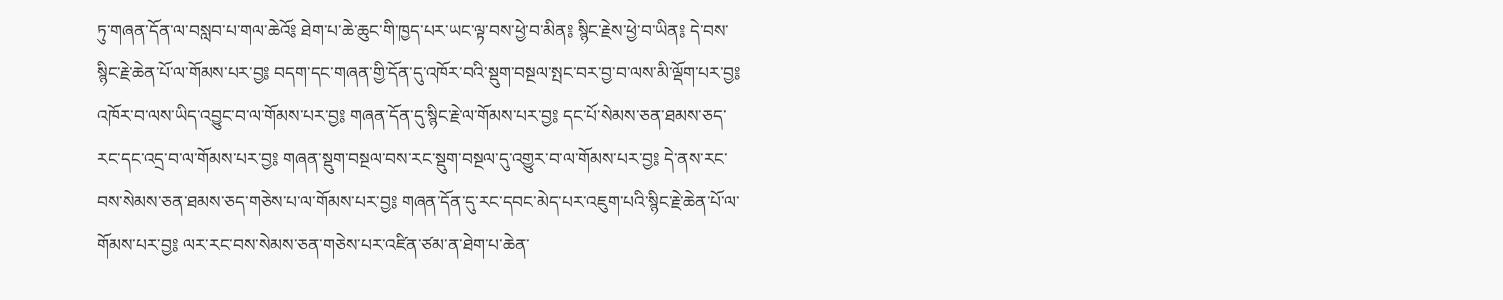ཏུ་གཞན་དོན་ལ་བསླབ་པ་གལ་ཆེའོ༔ ཐེག་པ་ཆེ་ཆུང་གི་ཁྱད་པར་ཡང་ལྟ་བས་ཕྱེ་བ་མིན༔ སྙིང་རྗེས་ཕྱེ་བ་ཡིན༔ དེ་བས་སྙིང་རྗེ་ཆེན་པོ་ལ་གོམས་པར་བྱ༔ བདག་དང་གཞན་གྱི་དོན་དུ་འཁོར་བའི་སྡུག་བསྔལ་སྤང་བར་བྱ་བ་ལས་མི་ལྡོག་པར་བྱ༔ འཁོར་བ་ལས་ཡིད་འབྱུང་བ་ལ་གོམས་པར་བྱ༔ གཞན་དོན་དུ་སྙིང་རྗེ་ལ་གོམས་པར་བྱ༔ དང་པོ་སེམས་ཅན་ཐམས་ཅད་རང་དང་འདྲ་བ་ལ་གོམས་པར་བྱ༔ གཞན་སྡུག་བསྔལ་བས་རང་སྡུག་བསྔལ་དུ་འགྱུར་བ་ལ་གོམས་པར་བྱ༔ དེ་ནས་རང་བས་སེམས་ཅན་ཐམས་ཅད་གཅེས་པ་ལ་གོམས་པར་བྱ༔ གཞན་དོན་དུ་རང་དབང་མེད་པར་འཇུག་པའི་སྙིང་རྗེ་ཆེན་པོ་ལ་གོམས་པར་བྱ༔ ལར་རང་བས་སེམས་ཅན་གཅེས་པར་འཛིན་ཙམ་ན་ཐེག་པ་ཆེན་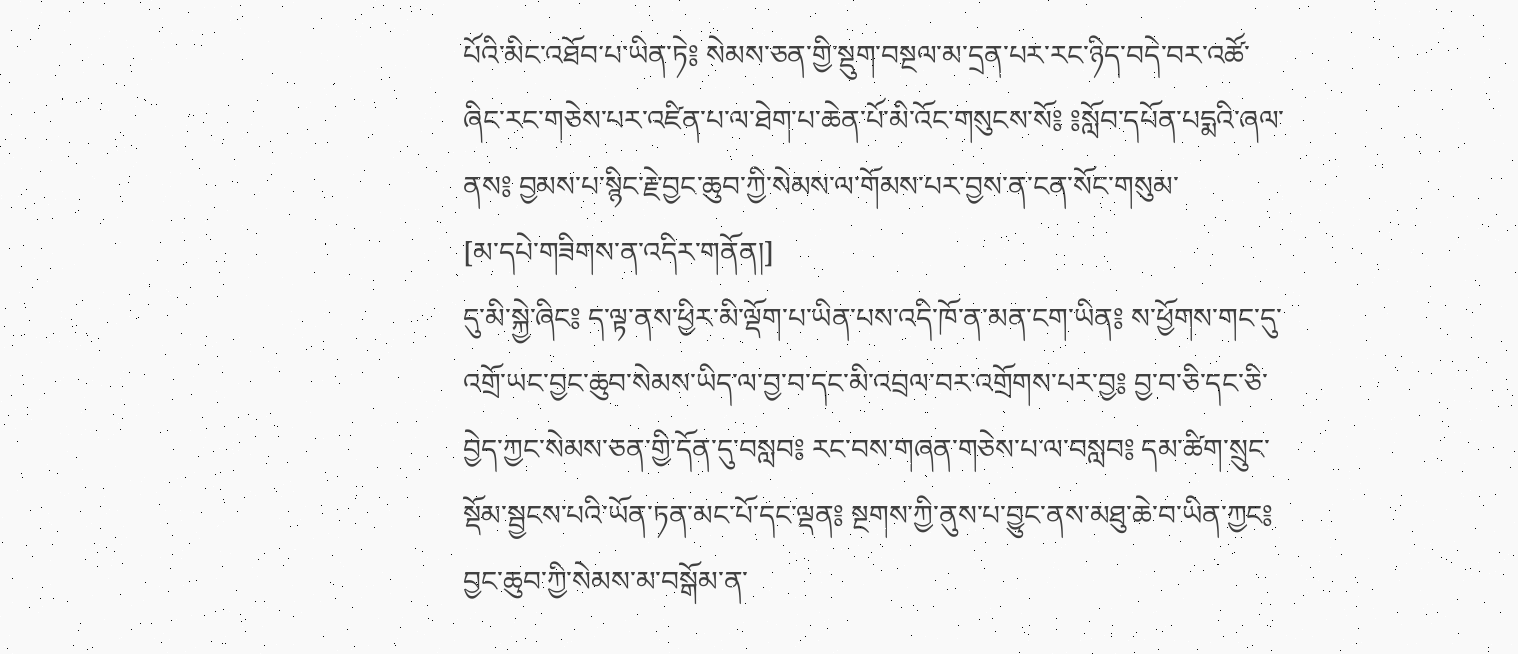པོའི་མིང་འཐོབ་པ་ཡིན་ཏེ༔ སེམས་ཅན་གྱི་སྡུག་བསྔལ་མ་དྲན་པར་རང་ཉིད་བདེ་བར་འཚོ་ཞིང་རང་གཅེས་པར་འཛིན་པ་ལ་ཐེག་པ་ཆེན་པོ་མི་འོང་གསུངས་སོ༔ ༔སློབ་དཔོན་པདྨའི་ཞལ་ནས༔ བྱམས་པ་སྙིང་རྗེ་བྱང་ཆུབ་ཀྱི་སེམས་ལ་གོམས་པར་བྱས་ན་ངན་སོང་གསུམ་
[མ་དཔེ་གཟིགས་ན་འདིར་གནོན།]
དུ་མི་སྐྱེ་ཞིང༔ ད་ལྟ་ནས་ཕྱིར་མི་ལྡོག་པ་ཡིན་པས་འདི་ཁོ་ན་མན་ངག་ཡིན༔ ས་ཕྱོགས་གང་དུ་འགྲོ་ཡང་བྱང་ཆུབ་སེམས་ཡིད་ལ་བྱ་བ་དང་མི་འབྲལ་བར་འགྲོགས་པར་བྱ༔ བྱ་བ་ཅི་དང་ཅི་བྱེད་ཀྱང་སེམས་ཅན་གྱི་དོན་དུ་བསླབ༔ རང་བས་གཞན་གཅེས་པ་ལ་བསླབ༔ དམ་ཚིག་སྲུང་སྡོམ་སྦྱངས་པའི་ཡོན་ཏན་མང་པོ་དང་ལྡན༔ སྔགས་ཀྱི་ནུས་པ་བྱུང་ནས་མཐུ་ཆེ་བ་ཡིན་ཀྱང༔ བྱང་ཆུབ་ཀྱི་སེམས་མ་བསྒོམ་ན་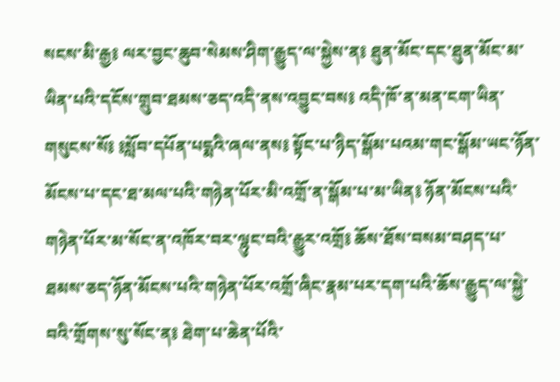སངས་མི་རྒྱ༔ ལར་བྱང་ཆུབ་སེམས་ཤིག་རྒྱུད་ལ་སྐྱེས་ན༔ ཐུན་མོང་དང་ཐུན་མོང་མ་ཡིན་པའི་དངོས་གྲུབ་ཐམས་ཅད་འདི་ནས་འབྱུང་བས༔ འདི་ཁོ་ན་མན་ངག་ཡིན་གསུངས་སོ༔ ༔སློབ་དཔོན་པདྨའི་ཞལ་ནས༔ སྟོང་པ་ཉིད་སྒོམ་པའམ་གང་སྒོམ་ཡང་ཉོན་མོངས་པ་དང་ཐ་མལ་པའི་གཉེན་པོར་མི་འགྲོ་ན་སྒོམ་པ་མ་ཡིན༔ ཉོན་མོངས་པའི་གཉེན་པོར་མ་སོང་ན་འཁོར་བར་ལྷུང་བའི་རྒྱུར་འགྲོ༔ ཆོས་ཐོས་བསམ་བཤད་པ་ཐམས་ཅད་ཉོན་མོངས་པའི་གཉེན་པོར་འགྲོ་ཞིང་རྣམ་པར་དག་པའི་ཆོས་རྒྱུད་ལ་སྐྱེ་བའི་གྲོགས་སུ་སོང་ན༔ ཐེག་པ་ཆེན་པོའི་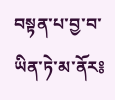བསྟན་པ་བྱ་བ་ཡིན་ཏེ་མ་ནོར༔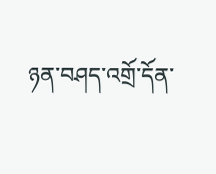ཉན་བཤད་འགྲོ་དོན་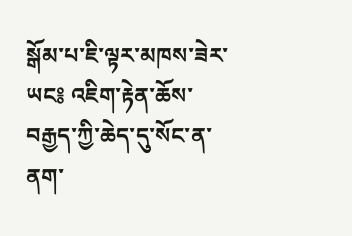སྒོམ་པ་ཇི་ལྟར་མཁས་ཟེར་ཡང༔ འཇིག་རྟེན་ཆོས་བརྒྱད་ཀྱི་ཆེད་དུ་སོང་ན་ནག་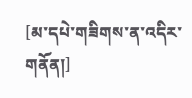[མ་དཔེ་གཟིགས་ན་འདིར་གནོན།]